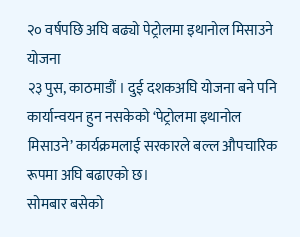२० वर्षपछि अघि बढ्यो पेट्रोलमा इथानोल मिसाउने योजना
२३ पुस, काठमाडौं । दुई दशकअघि योजना बने पनि कार्यान्वयन हुन नसकेको ‘पेट्रोलमा इथानोल मिसाउने’ कार्यक्रमलाई सरकारले बल्ल औपचारिक रूपमा अघि बढाएको छ।
सोमबार बसेको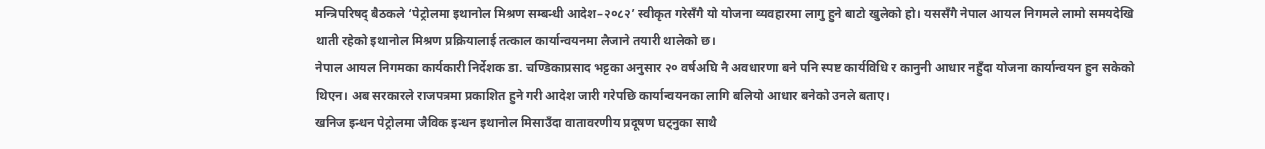मन्त्रिपरिषद् बैठकले ‘पेट्रोलमा इथानोल मिश्रण सम्बन्धी आदेश–२०८२’ स्वीकृत गरेसँगै यो योजना व्यवहारमा लागु हुने बाटो खुलेको हो। यससँगै नेपाल आयल निगमले लामो समयदेखि थाती रहेको इथानोल मिश्रण प्रक्रियालाई तत्काल कार्यान्वयनमा लैजाने तयारी थालेको छ।
नेपाल आयल निगमका कार्यकारी निर्देशक डा. चण्डिकाप्रसाद भट्टका अनुसार २० वर्षअघि नै अवधारणा बने पनि स्पष्ट कार्यविधि र कानुनी आधार नहुँदा योजना कार्यान्वयन हुन सकेको थिएन। अब सरकारले राजपत्रमा प्रकाशित हुने गरी आदेश जारी गरेपछि कार्यान्वयनका लागि बलियो आधार बनेको उनले बताए।
खनिज इन्धन पेट्रोलमा जैविक इन्धन इथानोल मिसाउँदा वातावरणीय प्रदूषण घट्नुका साथै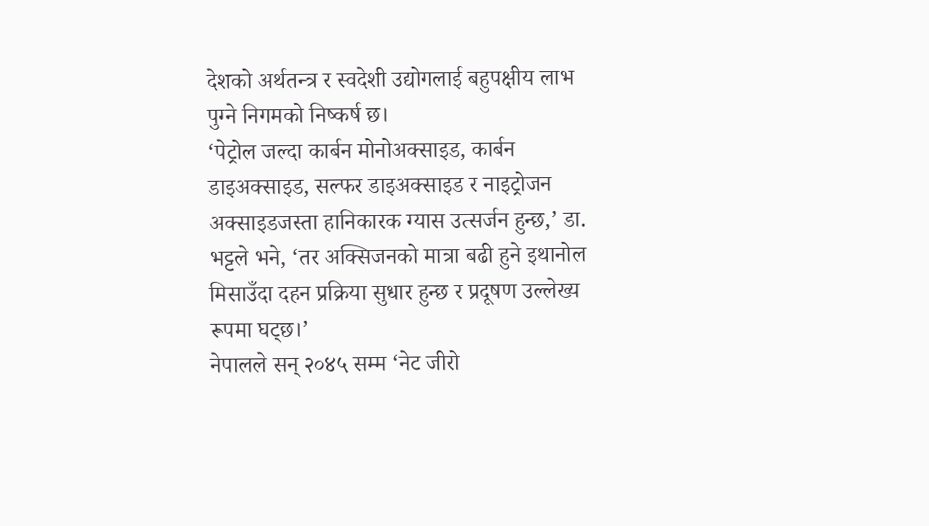देशको अर्थतन्त्र र स्वदेशी उद्योगलाई बहुपक्षीय लाभ पुग्ने निगमको निष्कर्ष छ।
‘पेट्रोल जल्दा कार्बन मोनोअक्साइड, कार्बन डाइअक्साइड, सल्फर डाइअक्साइड र नाइट्रोजन अक्साइडजस्ता हानिकारक ग्यास उत्सर्जन हुन्छ,’ डा. भट्टले भने, ‘तर अक्सिजनको मात्रा बढी हुने इथानोल मिसाउँदा दहन प्रक्रिया सुधार हुन्छ र प्रदूषण उल्लेख्य रूपमा घट्छ।’
नेपालले सन् २०४५ सम्म ‘नेट जीरो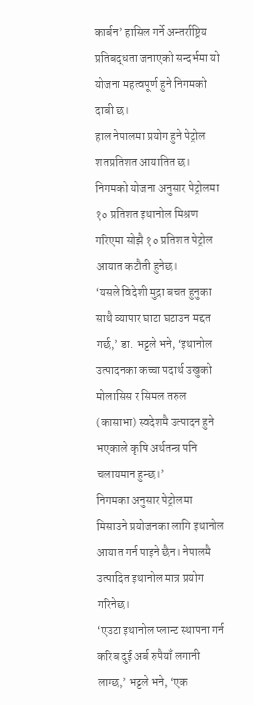कार्बन’ हासिल गर्ने अन्तर्राष्ट्रिय प्रतिबद्धता जनाएको सन्दर्भमा यो योजना महत्वपूर्ण हुने निगमको दाबी छ।
हाल नेपालमा प्रयोग हुने पेट्रोल शतप्रतिशत आयातित छ। निगमको योजना अनुसार पेट्रोलमा १० प्रतिशत इथानोल मिश्रण गरिएमा सोझै १० प्रतिशत पेट्रोल आयात कटौती हुनेछ।
‘यसले विदेशी मुद्रा बचत हुनुका साथै व्यापार घाटा घटाउन मद्दत गर्छ,’ डा. भट्टले भने, ‘इथानोल उत्पादनका कच्चा पदार्थ उखुको मोलासिस र सिमल तरुल (कासाभा) स्वदेशमै उत्पादन हुने भएकाले कृषि अर्थतन्त्र पनि चलायमान हुन्छ।’
निगमका अनुसार पेट्रोलमा मिसाउने प्रयोजनका लागि इथानोल आयात गर्न पाइने छैन। नेपालमै उत्पादित इथानोल मात्र प्रयोग गरिनेछ।
‘एउटा इथानोल प्लान्ट स्थापना गर्न करिब दुई अर्ब रुपैयाँ लगानी लाग्छ,’ भट्टले भने, ‘एक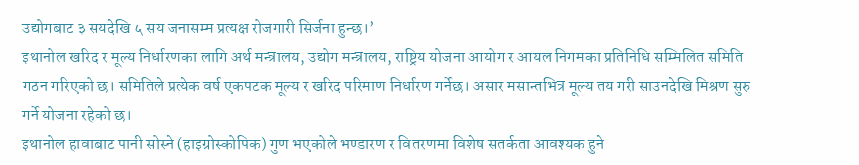उद्योगबाट ३ सयदेखि ५ सय जनासम्म प्रत्यक्ष रोजगारी सिर्जना हुन्छ।’
इथानोल खरिद र मूल्य निर्धारणका लागि अर्थ मन्त्रालय, उद्योग मन्त्रालय, राष्ट्रिय योजना आयोग र आयल निगमका प्रतिनिधि सम्मिलित समिति गठन गरिएको छ। समितिले प्रत्येक वर्ष एकपटक मूल्य र खरिद परिमाण निर्धारण गर्नेछ। असार मसान्तभित्र मूल्य तय गरी साउनदेखि मिश्रण सुरु गर्ने योजना रहेको छ।
इथानोल हावाबाट पानी सोस्ने (हाइग्रोस्कोपिक) गुण भएकोले भण्डारण र वितरणमा विशेष सतर्कता आवश्यक हुने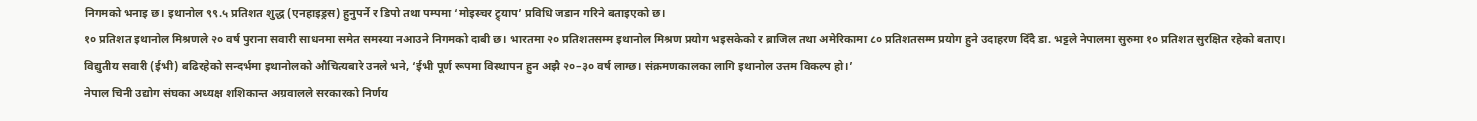निगमको भनाइ छ। इथानोल ९९.५ प्रतिशत शुद्ध (एनहाइड्रस) हुनुपर्ने र डिपो तथा पम्पमा ‘मोइस्चर ट्र्याप’ प्रविधि जडान गरिने बताइएको छ।
१० प्रतिशत इथानोल मिश्रणले २० वर्ष पुराना सवारी साधनमा समेत समस्या नआउने निगमको दाबी छ। भारतमा २० प्रतिशतसम्म इथानोल मिश्रण प्रयोग भइसकेको र ब्राजिल तथा अमेरिकामा ८० प्रतिशतसम्म प्रयोग हुने उदाहरण दिँदै डा. भट्टले नेपालमा सुरुमा १० प्रतिशत सुरक्षित रहेको बताए।
विद्युतीय सवारी (ईभी) बढिरहेको सन्दर्भमा इथानोलको औचित्यबारे उनले भने, ‘ईभी पूर्ण रूपमा विस्थापन हुन अझै २०–३० वर्ष लाग्छ। संक्रमणकालका लागि इथानोल उत्तम विकल्प हो।’
नेपाल चिनी उद्योग संघका अध्यक्ष शशिकान्त अग्रवालले सरकारको निर्णय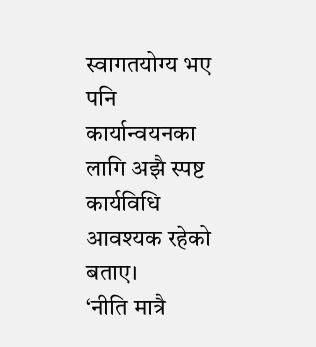स्वागतयोग्य भए पनि कार्यान्वयनका लागि अझै स्पष्ट कार्यविधि आवश्यक रहेको बताए।
‘नीति मात्रै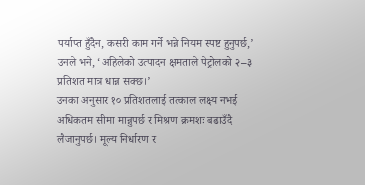पर्याप्त हुँदैन, कसरी काम गर्ने भन्ने नियम स्पष्ट हुनुपर्छ,’ उनले भने, ‘अहिलेको उत्पादन क्षमताले पेट्रोलको २–३ प्रतिशत मात्र धान्न सक्छ।’
उनका अनुसार १० प्रतिशतलाई तत्काल लक्ष्य नभई अधिकतम सीमा मान्नुपर्छ र मिश्रण क्रमशः बढाउँदै लैजानुपर्छ। मूल्य निर्धारण र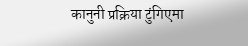कानुनी प्रक्रिया टुंगिएमा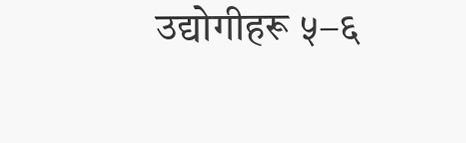उद्योगीहरू ५–६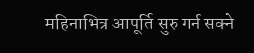महिनाभित्र आपूर्ति सुरु गर्न सक्ने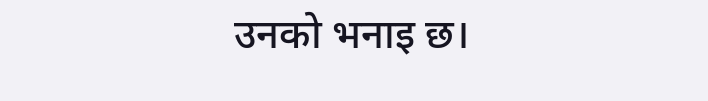उनको भनाइ छ।